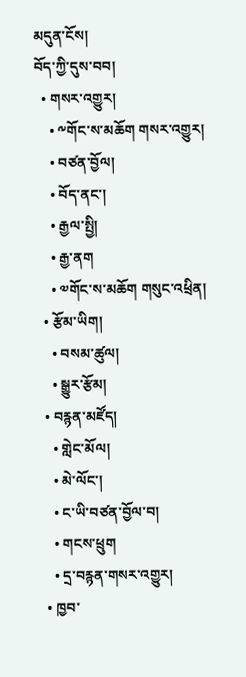མདུན་ངོས།
བོད་ཀྱི་དུས་བབ།
  • གསར་འགྱུར།
    • ༸གོང་ས་མཆོག གསར་འགྱུར།
    • བཙན་བྱོལ།
    • བོད་ནང་།
    • རྒྱལ་སྤྱི།
    • རྒྱ་ནག
    • ༧གོང་ས་མཆོག གསུང་འཕྲིན།
  • རྩོམ་ཡིག།
    • བསམ་ཚུལ།
    • སྒྱུར་རྩོམ།
  • བརྙན་མཛོད།
    • གླེང་མོལ།
    • མེ་ལོང་།
    • ང་ཡི་བཙན་བྱོལ་བ།
    • གངས་ཕྲུག
    • དྲ་བརྙན་གསར་འགྱུར།
  • ཁྱབ་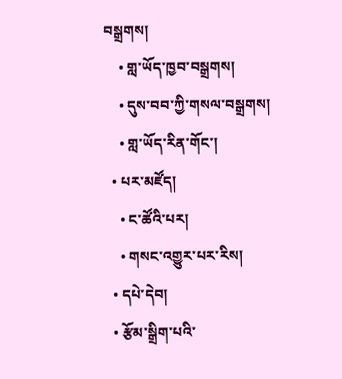བསྒྲགས།
    • གླ་ཡོད་ཁྱབ་བསྒྲགས།
    • དུས་བབ་ཀྱི་གསལ་བསྒྲགས།
    • གླ་ཡོད་རིན་གོང་།
  • པར་མཛོད།
    • ང་ཚོའི་པར།
    • གསང་འགྱུར་པར་རིས།
  • དཔེ་དེབ།
  • རྩོམ་སྒྲིག་པའི་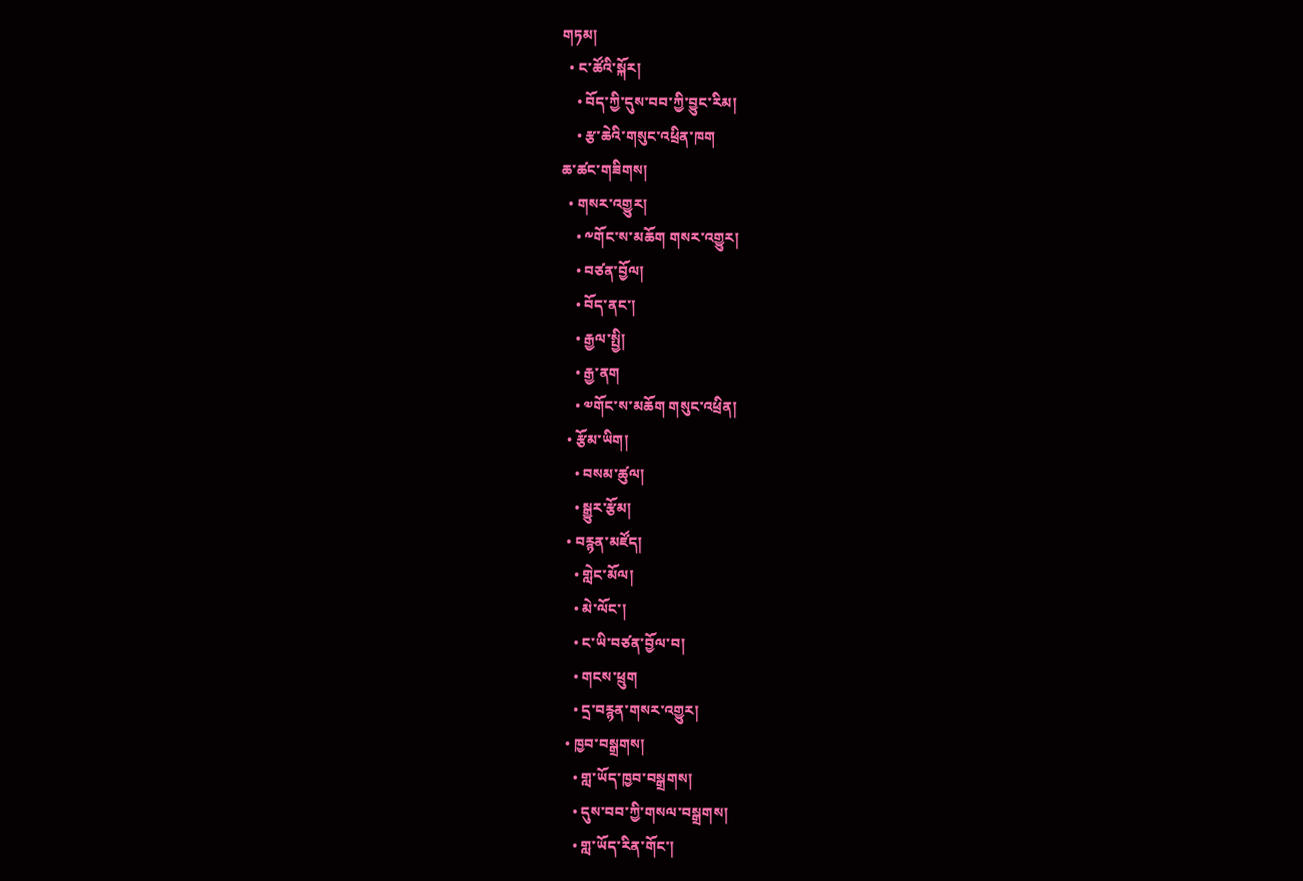གཏམ།
  • ང་ཚོའི་སྐོར།
    • བོད་ཀྱི་དུས་བབ་ཀྱི་བྱུང་རིམ།
    • རྩ་ཆེའི་གསུང་འཕྲིན་ཁག
ཆ་ཚང་གཟིགས།
  • གསར་འགྱུར།
    • ༸གོང་ས་མཆོག གསར་འགྱུར།
    • བཙན་བྱོལ།
    • བོད་ནང་།
    • རྒྱལ་སྤྱི།
    • རྒྱ་ནག
    • ༧གོང་ས་མཆོག གསུང་འཕྲིན།
  • རྩོམ་ཡིག།
    • བསམ་ཚུལ།
    • སྒྱུར་རྩོམ།
  • བརྙན་མཛོད།
    • གླེང་མོལ།
    • མེ་ལོང་།
    • ང་ཡི་བཙན་བྱོལ་བ།
    • གངས་ཕྲུག
    • དྲ་བརྙན་གསར་འགྱུར།
  • ཁྱབ་བསྒྲགས།
    • གླ་ཡོད་ཁྱབ་བསྒྲགས།
    • དུས་བབ་ཀྱི་གསལ་བསྒྲགས།
    • གླ་ཡོད་རིན་གོང་།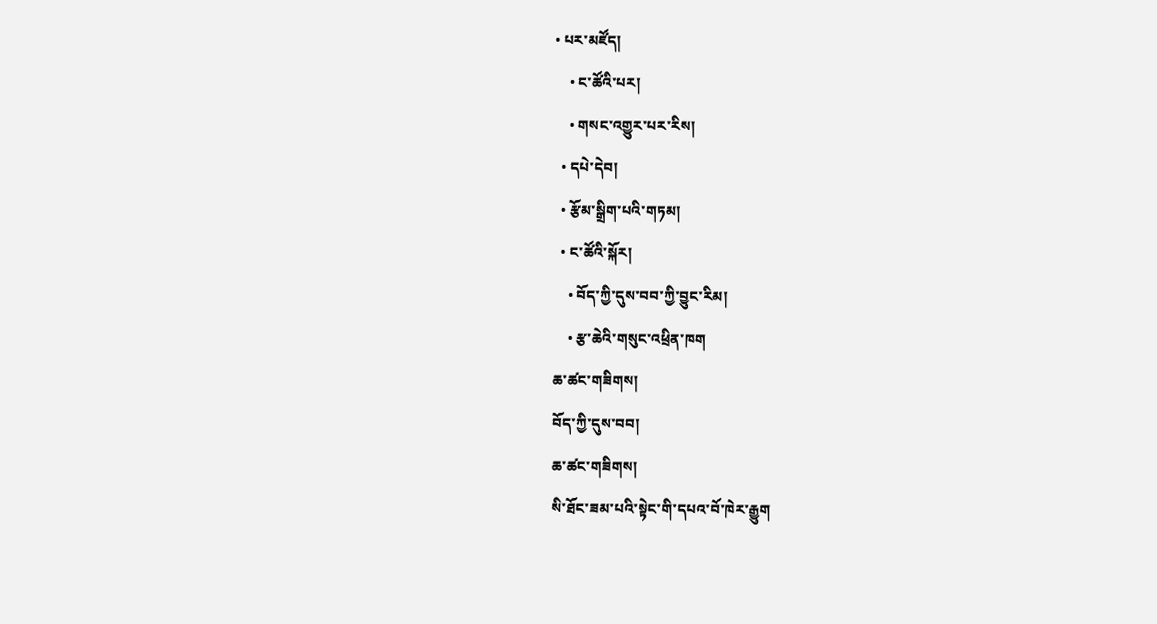• པར་མཛོད།
    • ང་ཚོའི་པར།
    • གསང་འགྱུར་པར་རིས།
  • དཔེ་དེབ།
  • རྩོམ་སྒྲིག་པའི་གཏམ།
  • ང་ཚོའི་སྐོར།
    • བོད་ཀྱི་དུས་བབ་ཀྱི་བྱུང་རིམ།
    • རྩ་ཆེའི་གསུང་འཕྲིན་ཁག
ཆ་ཚང་གཟིགས།
བོད་ཀྱི་དུས་བབ།
ཆ་ཚང་གཟིགས།
སི་ཐོང་ཟམ་པའི་སྟེང་གི་དཔའ་བོ་ཁེར་རྒྱུག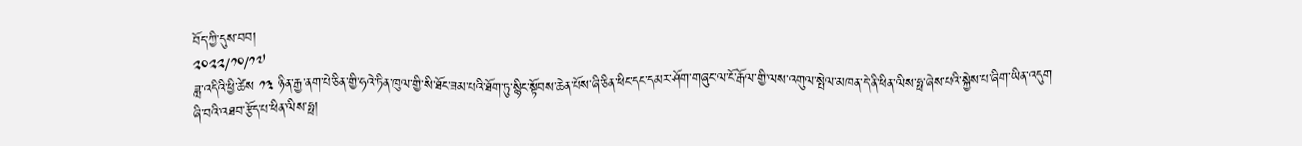བོད་ཀྱི་དུས་བབ།
༢༠༢༢/༡༠/༡༧
ཟླ་འདིའི་ཕྱི་ཚེས ༡༣ ཉིན་རྒྱ་ནག་པེ་ཅིན་གྱི་ཧའེ་ཏིན་ཁུལ་གྱི་སི་ཐོང་ཟམ་པའི་ཐོག་ཏུ་སྙིང་སྟོབས་ཆེན་པོས་ཞི་ཅིན་ཕིང་དང་དམར་ཤོག་གཞུང་ལ་ངོ་རྒོལ་གྱི་ལས་འགུལ་སྤེལ་མཁན་དེ་ནི་ཕིན་ལིས་ཧྥ་ཞེས་པའི་སྐྱེས་པ་ཞིག་ཡིན་འདུག
ཞི་བའི་འཐབ་རྩོད་པ་ཕིན་ལིས་ཧྥ།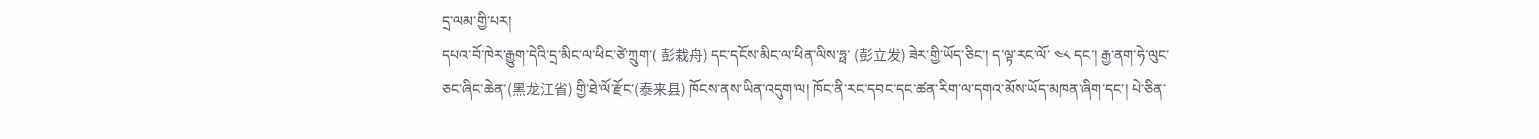དྲ་ལམ་གྱི་པར།
དཔའ་བོ་ཁེར་རྒྱུག་དེའི་དྲ་མིང་ལ་ཕིང་ཙེ་ཀྲུག་( 彭栽舟) དང་དངོས་མིང་ལ་ཕིན་ལིས་ཧྥ་ (彭立发) ཟེར་གྱི་ཡོད་ཅིང་། ད་ལྟ་རང་ལོ་ ༤༨ དང་། རྒྱ་ནག་ཧེ་ལུང་ཅང་ཞིང་ཆེན་(黑龙江省) གྱི་ཐེ་ལོ་རྫོང་(泰来县) ཁོངས་ནས་ཡིན་འདུག་ལ། ཁོང་ནི་རང་དབང་དང་ཚན་རིག་ལ་དགའ་མོས་ཡོད་མཁན་ཞིག་དང་། པེ་ཅིན་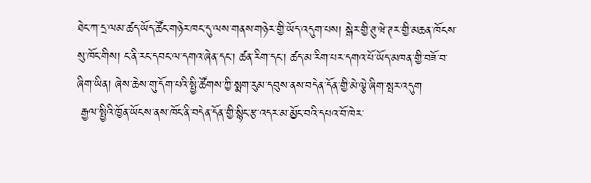ཐེང་ཀ་དྲ་ལམ་ཚད་ཡོད་ཚོང་གཉེར་ཁང་དུ་ལས་གནས་གཉེར་གྱི་ཡོད་འདུག་པས། སྒེར་གྱི་ཊུ་ཝེ་ཊར་གྱི་མཆན་ཁོངས་སུ་ཁོང་གིས། ང་ནི་རང་དབང་ལ་དགའ་ཞེན་དང་། ཚན་རིག་དང་། ཚད་མ་རིག་པར་དགའ་པོ་ཡོད་མཁན་གྱི་བཟོ་བ་ཞིག་ཡིན། ཞེས་ཆེས་གུ་དོག་པའི་སྤྱི་ཚོགས་ཀྱི་སྨག་རུམ་དབུས་ནས་བདེན་དོན་གྱི་མེ་ལྕེ་ཞིག་སྤར་འདུག
 རྒྱལ་སྤྱིའི་ཁྱོན་ཡོངས་ནས་ཁོང་ནི་བདེན་དོན་གྱི་སྙིང་རྩ་འདར་མ་མྱོང་བའི་དཔའ་བོ་ཁེར་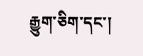རྒྱུག་ཅིག་དང་།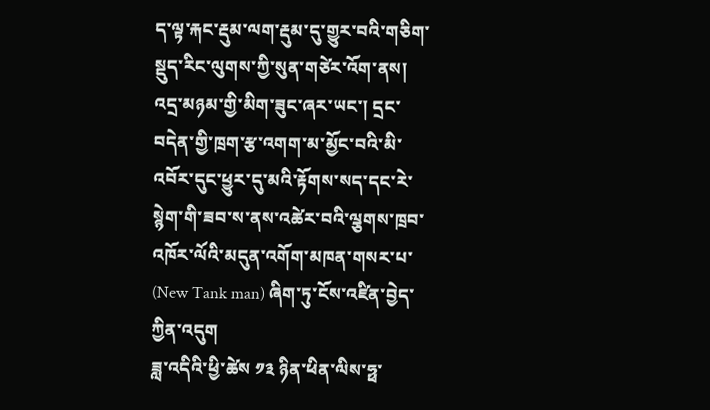ད་ལྟ་རྐང་རྡུམ་ལག་རྡུམ་དུ་གྱུར་བའི་གཅིག་སྡུད་རིང་ལུགས་ཀྱི་སུན་གཙེར་འོག་ནས། འདྲ་མཉམ་གྱི་མིག་ཟུང་ཞར་ཡང་། དྲང་བདེན་གྱི་ཁྲག་རྩ་འགག་མ་མྱོང་བའི་མི་འབོར་དུང་ཕྱུར་དུ་མའི་རྟོགས་སད་དང་རེ་སྙེག་གི་ཟབ་ས་ནས་འཚེར་བའི་ལྕགས་ཁྲབ་འཁོར་ལོའི་མདུན་འགོག་མཁན་གསར་པ་ (New Tank man) ཞིག་ཏུ་ངོས་འཛིན་བྱེད་ཀྱིན་འདུག
ཟླ་འདིའི་ཕྱི་ཚེས ༡༣ ཉིན་ཕིན་ལིས་ཧྥ་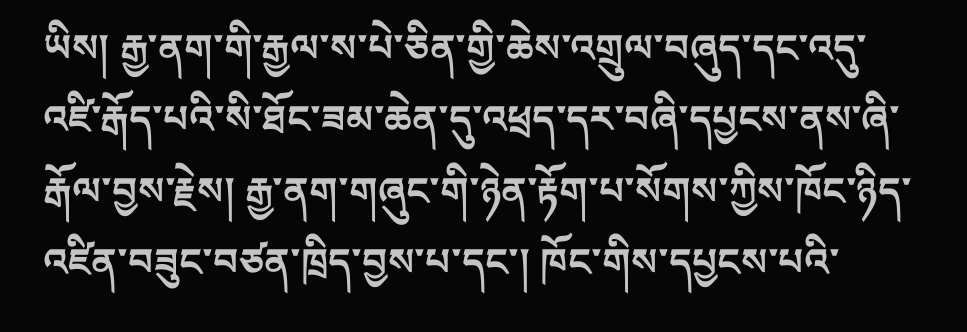ཡིས། རྒྱ་ནག་གི་རྒྱལ་ས་པེ་ཅིན་གྱི་ཆེས་འགྲུལ་བཞུད་དང་འདུ་འཛི་རྒོད་པའི་སི་ཐོང་ཟམ་ཆེན་དུ་འཕྲད་དར་བཞི་དཔྱངས་ནས་ཞི་རྒོལ་བྱས་རྗེས། རྒྱ་ནག་གཞུང་གི་ཉེན་རྟོག་པ་སོགས་ཀྱིས་ཁོང་ཉིད་འཛིན་བཟུང་བཙན་ཁྲིད་བྱས་པ་དང་། ཁོང་གིས་དཔྱངས་པའི་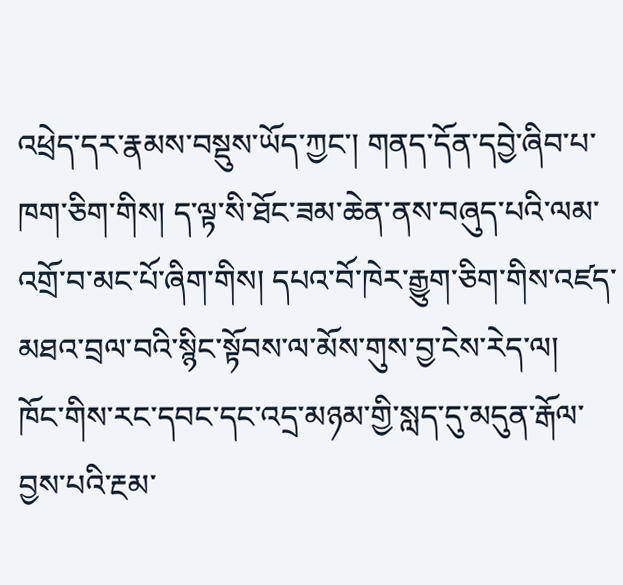འཕྲེད་དར་རྣམས་བསྡུས་ཡོད་ཀྱང་། གནད་དོན་དབྱེ་ཞིབ་པ་ཁག་ཅིག་གིས། ད་ལྟ་སི་ཐོང་ཟམ་ཆེན་ནས་བཞུད་པའི་ལམ་འགྲོ་བ་མང་པོ་ཞིག་གིས། དཔའ་བོ་ཁེར་རྒྱུག་ཅིག་གིས་འཛད་མཐའ་བྲལ་བའི་སྙིང་སྟོབས་ལ་མོས་གུས་བྱ་ངེས་རེད་ལ།  ཁོང་གིས་རང་དབང་དང་འདྲ་མཉམ་གྱི་སླད་དུ་མདུན་རྒོལ་བྱས་པའི་རྔམ་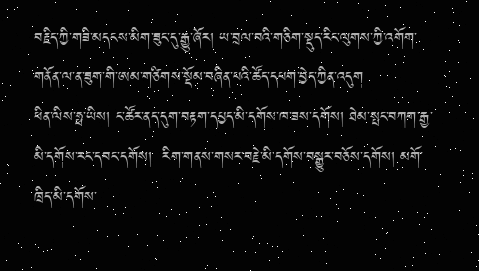བརྗིད་ཀྱི་གཟི་མདངས་མིག་ཟུང་དུ་རྒྱུ་ཞོར། ཡ་བྲལ་བའི་གཅིག་སྡུད་རིང་ལུགས་ཀྱི་འགོག་གནོན་ལ་ན་ཟུག་གི་ཨམ་གཙིགས་སྡོམ་བཞིན་པའི་ཚོད་དཔག་བྱེད་ཀྱིན་འདུག
ཕིན་ལིས་ཧྥ་ཡིས། ང་ཚོར་ནད་དུག་བརྟག་དཔྱད་མི་དགོས་ཁ་ཟས་དགོས། ཐེམ་སྤང་བཀག་རྒྱ་མི་དགོས་རང་དབང་དགོས།  རིག་གནས་གསར་བརྗེ་མི་དགོས་བསྒྱུར་བཅོས་དགོས། མགོ་ཁྲིད་མི་དགོས་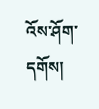འོས་ཤོག་དགོས།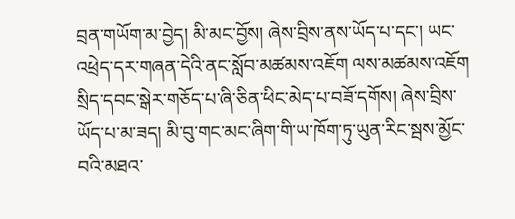བྲན་གཡོག་མ་བྱེད། མི་མང་བྱོས། ཞེས་བྲིས་ནས་ཡོད་པ་དང་། ཡང་འཕྲེད་དར་གཞན་དེའི་ནང་སློབ་མཚམས་འཇོག ལས་མཚམས་འཇོག སྲིད་དབང་སྒེར་གཅོད་པ་ཞི་ཅིན་ཕིང་མེད་པ་བཟོ་དགོས། ཞེས་བྲིས་ཡོད་པ་མ་ཟད། མི་བུ་གང་མང་ཞིག་གི་ཡ་ཁོག་ཏུ་ཡུན་རིང་སྦས་མྱོང་བའི་མཐའ་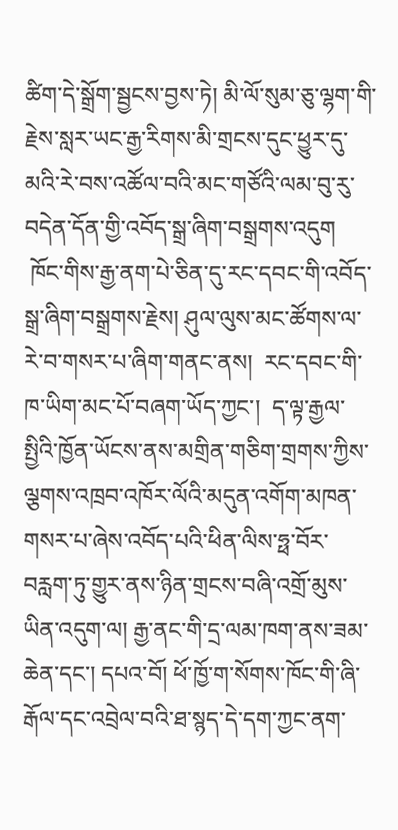ཚིག་དེ་སྒྲོག་སྦྱངས་བྱས་ཏེ། མི་ལོ་སུམ་ཅུ་ལྷག་གི་རྗེས་སླར་ཡང་རྒྱ་རིགས་མི་གྲངས་དུང་ཕྱུར་དུ་མའི་རེ་བས་འཚོལ་བའི་མང་གཙོའི་ལམ་བུ་རུ་བདེན་དོན་གྱི་འབོད་སྒྲ་ཞིག་བསྒྲགས་འདུག
 ཁོང་གིས་རྒྱ་ནག་པེ་ཅིན་དུ་རང་དབང་གི་འབོད་སྒྲ་ཞིག་བསྒྲགས་རྗེས། ཤུལ་ལུས་མང་ཚོགས་ལ་རེ་བ་གསར་པ་ཞིག་གནང་ནས།  རང་དབང་གི་ཁ་ཡིག་མང་པོ་བཞག་ཡོད་ཀྱང་།  ད་ལྟ་རྒྱལ་སྤྱིའི་ཁྱོན་ཡོངས་ནས་མགྲིན་གཅིག་གྲགས་ཀྱིས་ལྕགས་འཁྲབ་འཁོར་ལོའི་མདུན་འགོག་མཁན་གསར་པ་ཞེས་འབོད་པའི་ཕིན་ལིས་ཧྥ་བོར་བརླག་ཏུ་གྱུར་ནས་ཉིན་གྲངས་བཞི་འགྲོ་མུས་ཡིན་འདུག་ལ། རྒྱ་ནང་གི་དྲ་ལམ་ཁག་ནས་ཟམ་ཆེན་དང་། དཔའ་བོ། ཕོ་ཁྱོ་ག་སོགས་ཁོང་གི་ཞི་རྒོལ་དང་འབྲེལ་བའི་ཐ་སྙད་དེ་དག་ཀྱང་ནག་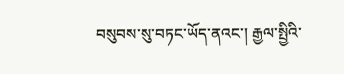བསུབས་སུ་བཏང་ཡོད་ནའང་། རྒྱལ་སྤྱིའི་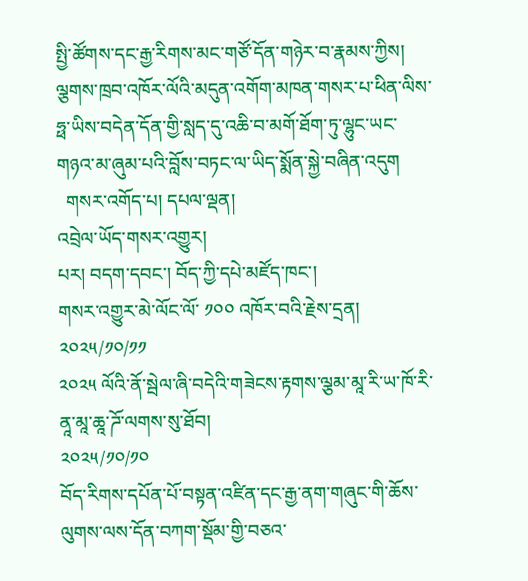སྤྱི་ཚོགས་དང་རྒྱ་རིགས་མང་གཙོ་དོན་གཉེར་བ་རྣམས་ཀྱིས། ལྕགས་ཁྲབ་འཁོར་ལོའི་མདུན་འགོག་མཁན་གསར་པ་ཕིན་ལིས་ཧྥ་ཡིས་བདེན་དོན་གྱི་སླད་དུ་འཆི་བ་མགོ་ཐོག་ཏུ་ལྷུང་ཡང་གཉའ་མ་ཞུམ་པའི་བློས་བཏང་ལ་ཡིད་སྨོན་སྐྱེ་བཞིན་འདུག
  གསར་འགོད་པ། དཔལ་ལྡན།
འབྲེལ་ཡོད་གསར་འགྱུར།
པར། བདག་དབང་། བོད་ཀྱི་དཔེ་མཛོད་ཁང་།
གསར་འགྱུར་མེ་ལོང་ལོ་ ༡༠༠ འཁོར་བའི་རྗེས་དྲན།
༢༠༢༥/༡༠/༡༡
༢༠༢༥ ལོའི་ནོ་སྦེལ་ཞི་བདེའི་གཟེངས་རྟགས་ལྕམ་མཱ་རི་ཡ་ཁོ་རི་ནཱ་མཱ་ཆཱ་ཌོ་ལགས་སུ་ཐོབ།
༢༠༢༥/༡༠/༡༠
བོད་རིགས་དཔོན་པོ་བསྟན་འཛིན་དང་རྒྱ་ནག་གཞུང་གི་ཆོས་ལུགས་ལས་དོན་བཀག་སྡོམ་གྱི་བཅའ་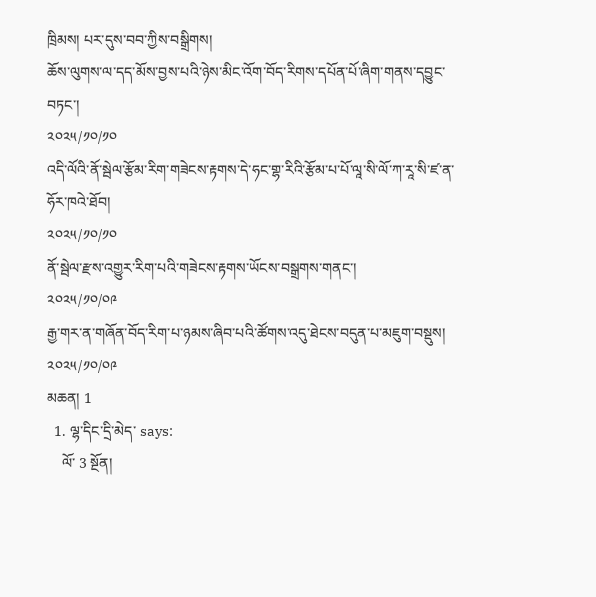ཁྲིམས། པར་དུས་བབ་ཀྱིས་བསྒྲིགས།
ཆོས་ལུགས་ལ་དད་མོས་བྱས་པའི་ཉེས་མིང་འོག་བོད་རིགས་དཔོན་པོ་ཞིག་གནས་དབྱུང་བཏང་།
༢༠༢༥/༡༠/༡༠
འདི་ལོའི་ནོ་སྦེལ་རྩོམ་རིག་གཟེངས་རྟགས་དེ་ཧང་གྷ་རིའི་རྩོམ་པ་པོ་ལཱ་སི་ལོ་ཀ་རཱ་སི་ཛ་ན་ཧོར་ཁའེ་ཐོབ།
༢༠༢༥/༡༠/༡༠
ནོ་སྦེལ་རྫས་འགྱུར་རིག་པའི་གཟེངས་རྟགས་ཡོངས་བསྒྲགས་གནང་།
༢༠༢༥/༡༠/༠༩
རྒྱ་གར་ན་གཞོན་བོད་རིག་པ་ཉམས་ཞིབ་པའི་ཚོགས་འདུ་ཐེངས་བདུན་པ་མཇུག་བསྡུས།
༢༠༢༥/༡༠/༠༩
མཆན། 1
  1. ལྷ་དིང་དྲི་མེད་ says:
    ལོ་ 3 སྔོན།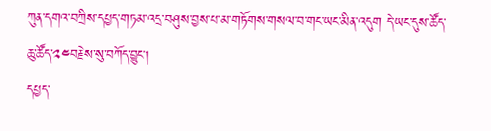ཀུན་དགའ་བཀྲིས་དཔྱད་གཏམ་འདྲ་བཤུས་བྱས་པ་མ་གཏོགས་གསལ་བ་གང་ཡང་མིན་འདུག དེ་ཡང་དུས་ཚོད་ཆུ་ཚོད་༢༤བརྗེས་སུ་བཀོད་བྱུང།
དཔྱད་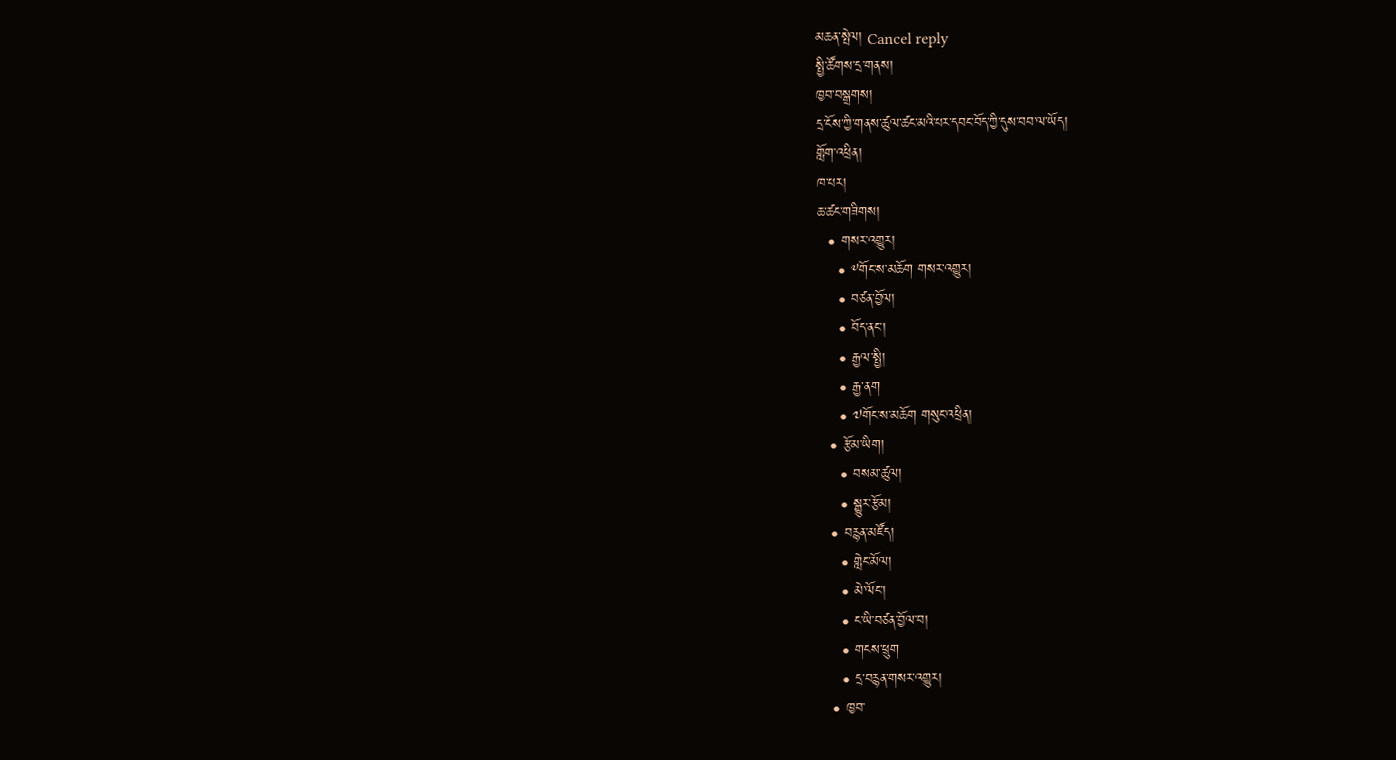མཆན་སྤེལ། Cancel reply
སྤྱི་ཚོགས་དྲ་གནས།
ཁྱབ་བསྒྲགས།
དྲ་ངོས་ཀྱི་གནས་ཚུལ་ཚང་མའི་པར་དབང་བོད་ཀྱི་དུས་བབ་ལ་ཡོད།
གློག་འཕྲིན།
ཁ་པར།
ཆ་ཚང་གཟིགས།
  • གསར་འགྱུར།
    • ༸གོང་ས་མཆོག གསར་འགྱུར།
    • བཙན་བྱོལ།
    • བོད་ནང་།
    • རྒྱལ་སྤྱི།
    • རྒྱ་ནག
    • ༧གོང་ས་མཆོག གསུང་འཕྲིན།
  • རྩོམ་ཡིག།
    • བསམ་ཚུལ།
    • སྒྱུར་རྩོམ།
  • བརྙན་མཛོད།
    • གླེང་མོལ།
    • མེ་ལོང་།
    • ང་ཡི་བཙན་བྱོལ་བ།
    • གངས་ཕྲུག
    • དྲ་བརྙན་གསར་འགྱུར།
  • ཁྱབ་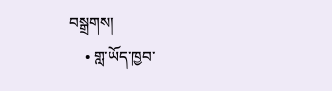བསྒྲགས།
    • གླ་ཡོད་ཁྱབ་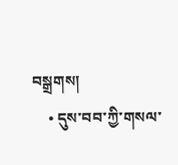བསྒྲགས།
    • དུས་བབ་ཀྱི་གསལ་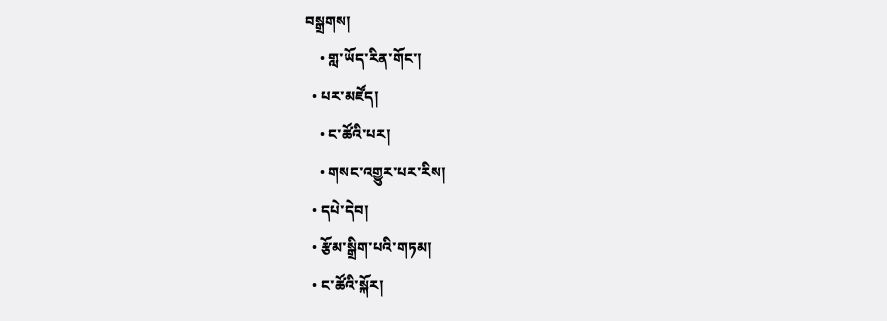བསྒྲགས།
    • གླ་ཡོད་རིན་གོང་།
  • པར་མཛོད།
    • ང་ཚོའི་པར།
    • གསང་འགྱུར་པར་རིས།
  • དཔེ་དེབ།
  • རྩོམ་སྒྲིག་པའི་གཏམ།
  • ང་ཚོའི་སྐོར།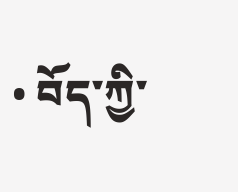• བོད་ཀྱི་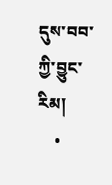དུས་བབ་ཀྱི་བྱུང་རིམ།
    •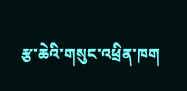རྩ་ཆེའི་གསུང་འཕྲིན་ཁག